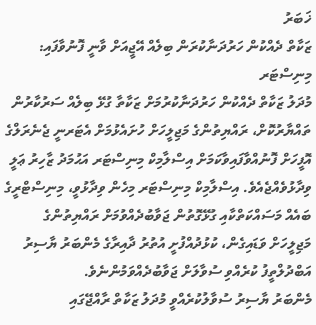ޚަބަރު
ޒަކާތް ދެއްކުން ހަރުދަނާކުރަން ބިލެއް އޭޖީއަށް ވާނީ ފޮނުވާފައި: މިނިސްޓަރ
މުދަލު ޒަކާތް ދެއްކުން ހަރުދަނާކުރުމަށް ޒަކާތާ ގުޅޭ ބިލެއް ސަރުކާރުން ތައްޔާރުކޮށް، ރައްޔިތުންގެ މަޖިލީހަށް ހުށައެޅުމަށް އެޓަރނީ ޖެނެރަލްގެ އޮފީހަށް ފޮނުއްވާފައިވާކަމަށް އިސްލާމިކް މިނިސްޓަރ އަޙުމަދު ޒާހިރު ޢަލީ ވިދާޅުވެއްޖެއެވެ. އިސްލާމިކް މިނިސްޓަރ މިހެން ވިދާޅުވީ، މިނިސްޓްރީގެ ބައެއް މަސައްކަތްކާއި ގުޅޭގޮތުން ޖަވާބުދެއްވުމަށް ރައްޔިތުންގެ މަޖިލީހަށް ވަޑައިގެން، ކުޅުދުއްފުށީ އުތުރު ދާއިރާގެ މެންބަރު ޔާސިރު އަބްދުލްތީފު ކުރެއްވި ސުވާލަށް ޖަވާބުދެއްވަމުންނެވެ.
މެންބަރު ޔާސިރު ސުވާލުކުރެއްވީ މުދަލު ޒަކާތް ރާއްޖޭގައި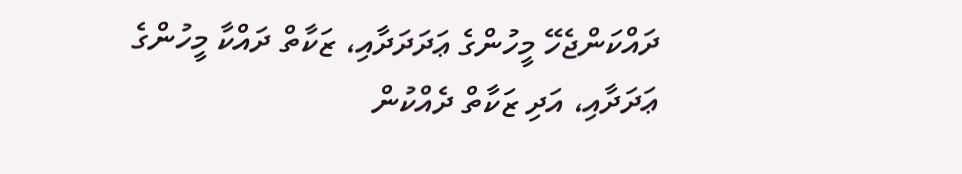ދައްކަންޖެހޭ މީހުންގެ ޢަދަދަދާއި، ޒަކާތް ދައްކާ މީހުންގެ ޢަދަދާއި، އަދި ޒަކާތް ދެއްކުން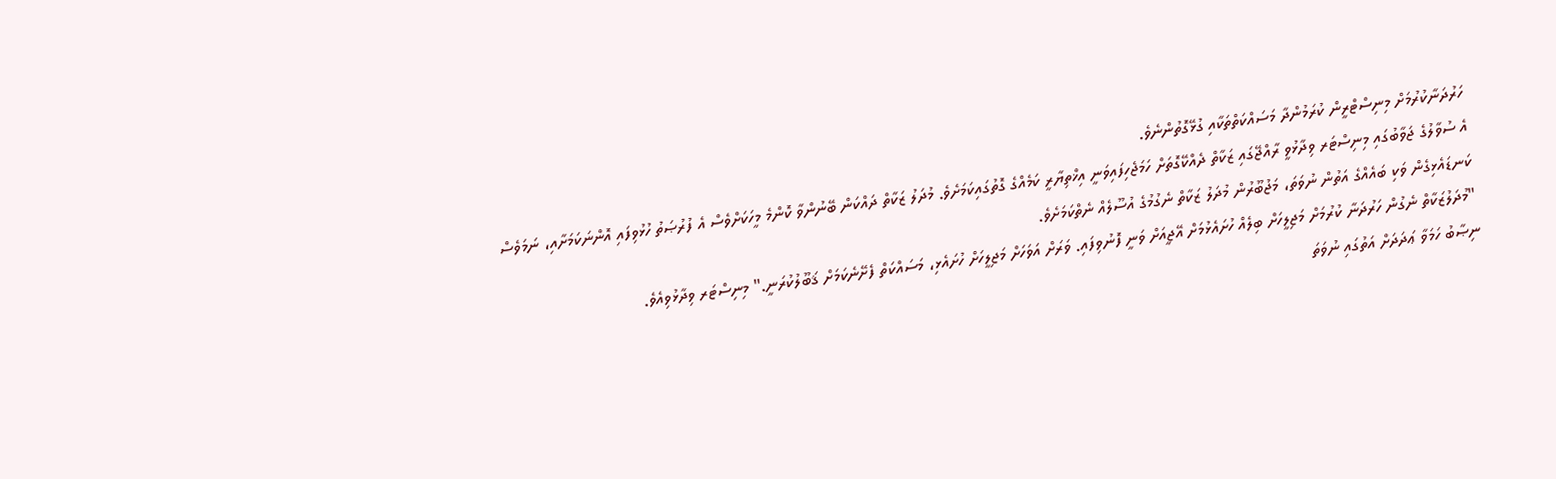ހަރުދަނާކުރުމަށް މިނިސްޓްރީން ކުރަމުންދާ މަސައްކަތްތަކާއި ގުޅޭގޮތުންނެވެ.
އެ ސުވާލުގެ ޖަވާބުގައި މިނިސްޓަރ ވިދާޅުވީ ރާއްޖޭގައި ޒަކާތް ދެއްކޭގޮތަށް ހަމަޖެހިފައިވަނީ އިޚްތިޔާރީ ކަމެއްގެ ގޮތުގައިކަމަށެވެ. މުދަލު ޒަކާތް ދައްކަން ބޭނުންވާ ކޮންމެ މީހަކަށްވެސް އެ ފުރުޞަތު ހުޅުވިފައި އޮންނަކަމަށާއި، ނަމަވެސް ކަނޑައެޅިގެން ވަކި ބައެއްގެ އަތުން ނުވަތަ، މަޖުބޫރުން މުދަލު ޒަކާތް ނެގުމުގެ އުސޫލެއް ނެތްކަމަށެވެ.
"މުދަލުޒަކާތް ނެގުން ހަރުދަނާ ކުރުމަށް މަޖިލީހަށް ބިލެއް ހުށައެޅުމަށް އޭޖީއަށް ވަނީ ފޮނުވިފައި. ވަރަށް އަވަހަށް މަޖިލީހަށް ހުށައެޅި، މަސައްކަތް ފެށޭނެކަމަށް ޤަބޫލުކުރަނީ." މިނިސްޓަރ ވިދާޅުވިއެވެ.
ނިޞާބު ހަމަވާ ޢަދަދަށް އަތުގައި ނުވަތަ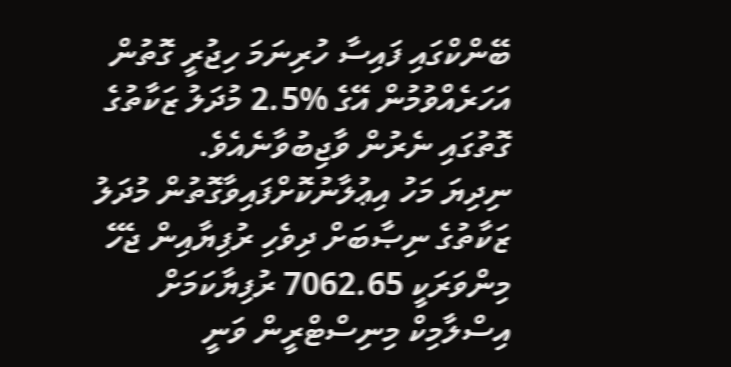ބޭންކްގައި ފައިސާ ހުރިނަމަ ހިޖުރީ ގޮތުން އަހަރެއްވުމުން އޭގެ %2.5 މުދަލު ޒަކާތުގެ ގޮތުގައި ނެރުން ވާޖިބުވާނެއެވެ.
ނިދިޔަ މަހު އިޢުލާނުކޮށްފައިވާގޮތުން މުދަލު ޒަކާތުގެ ނިޞާބަށް ދިވެހި ރުފިޔާއިން ޖެހޭ މިންވަރަކީ 7062.65 ރުފިޔާކަމަށް އިސްލާމިކް މިނިސްޓްރީން ވަނީ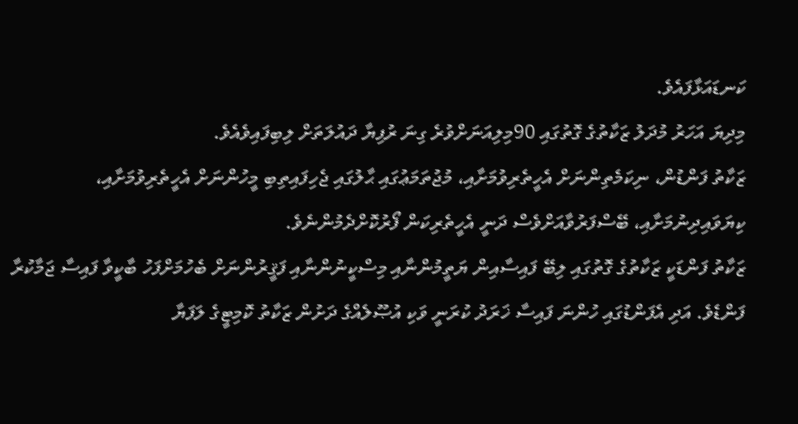ކަނޑައަޅާފައެވެ.
މިދިޔަ އަހަރު މުދަލު ޒަކާތުގެ ގޮތުގައި 90މިލިއަނަށްވުރެ ގިނަ ރުފިޔާ ދައުލަތަށް ލިބިފައިވެއެވެ.
ޒަކާތު ފަންޑުން، ނިކަމެތިންނަށް އެހީތެރިވުމަށާއި، މުޖުތަމަޢުގައި ޙާލުގައި ޖެހިފައިތިބި މީހުންނަށް އެހީތެރިވުމަށާއި، ކިޔަވައިދިނުމަށާއި، ބޭސްފަރުވާއަށްވެސް ދަނީ އެހީތެރިކަން ފޯރުކޮށްދެމުންނެވެ.
ޒަކާތު ފަންޑަކީ ޒަކާތުގެ ގޮތުގައި ލިބޭ ފައިސާއިން ޔަތީމުންނާއި މިސްކީނުންނާއި ފަޤީރުންނަށް ބެހުމަށްފަހު ބާކީވާ ފައިސާ ޖަމާކުރާ ފަންޑެވެ. އަދި އެފަންޑުގައި ހުންނަ ފައިސާ ޚަރަދު ކުރަނީ ވަކި އުޞޫލެއްގެ ދަށުން ޒަކާތު ކޮމިޓީގެ ލަފަޔާ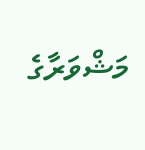މަޝްވަރާގެ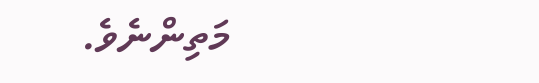މަތިންނެވެ.